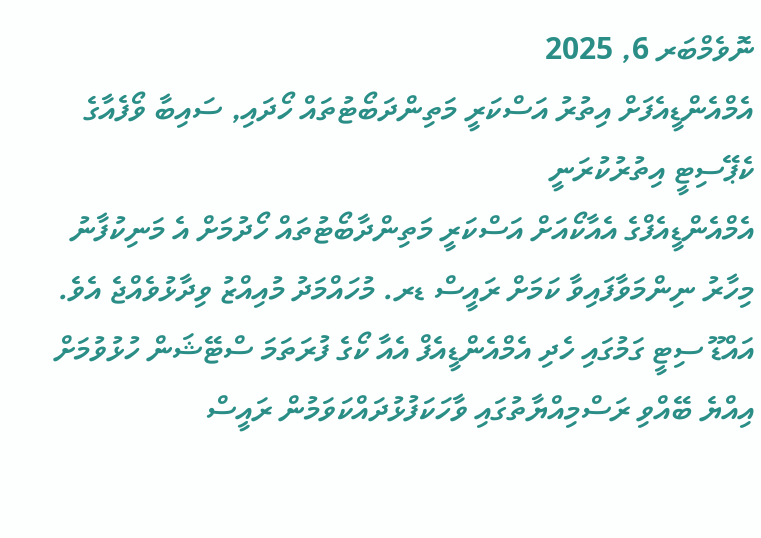ނޮވެމްބަރ 6, 2025
އެމްއެންޑީއެފަށް އިތުރު އަސްކަރީ މަތިންދަބޯޓުތައް ހޯދައި, ސައިބާ ވޯފެއާގެ ކެޕޭސިޓީ އިތުރުކުރަނީ
އެމްއެންޑީއެފްގެ އެއާކޯއަށް އަސްކަރީ މަތިންދާބޯޓުތައް ހޯދުމަށް އެ މަނިކުފާނު މިހާރު ނިންމަވާފައިވާ ކަމަށް ރައީސް ޑރ. މުހައްމަދު މުއިއްޒު ވިދާޅުވެއްޖެ އެވެ.
އައްޑޫ ސިޓީ ގަމުގައި ހެދި އެމްއެންޑީއެފް އެއާ ކޯގެ ފުރަތަމަ ސްޓޭޝަން ހުޅުވުމަށް އިއްޔެ ބޭއްވި ރަސްމިއްޔާތުގައި ވާހަކަފުޅުދައްކަވަމުން ރައީސް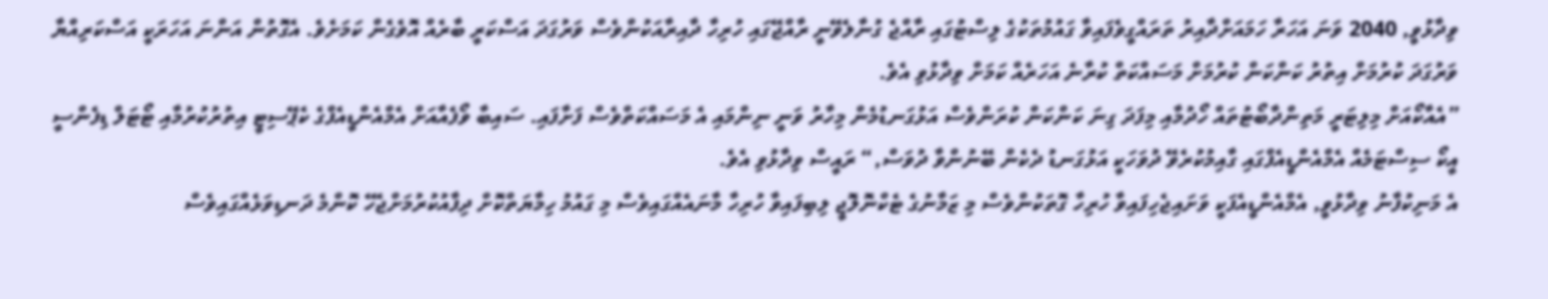ވިދާޅުވީ, 2040 ވަނަ އަހަރާ ހަމައަށްދާއިރު ތަރައްގީވެފައިވާ ގައުމުތަކުގެ ލިސްޓުގައި ރާއްޖެ ގުނާލެވޭނީ ރާއްޖޭގައި ހުރިހާ ދާއިރާއަކުންވެސް ވަރުގަދަ އަސްކަރީ ބާރެއް އޮވެގެން ކަމަށެވެ. އެގޮތުން އަންނަ އަހަރަކީ އަސްކަރިއްޔާ ވަރުގަދަ ކުރުމަށް އިތުރު ކަންކަން ކުރުމަށް މަސައްކަތް ކުރާނެ އަހަރެއް ކަމަށް ވިދާޅުވި އެވެ.
”އެއާކޯއަށް މިލިޓަރީ މަތިންދާބޯޓުތައް ހޯދުމާއި މިފަދަ ގިނަ ކަންކަން ކުރަންވެސް އަޅުގަނޑުމެން މިހާރު ވަނީ ނިންމައި އެ މަސައްކަތްވެސް ފަށާފައި. ސައިބާ ވޯފެއާއަށް އެމްއެންޑީއެފްގެ ކެޕޭސިޓީ އިތުރުކުރުމާއި ޓޯޓަލް ޑިފެންސީ އީކޯ ސިސްޓަމެއް އެމްއެންޑީއެފްގައި ގާއިމުކުރެވޭ ދުވަހަކީ އަޅުގަނޑު ދެކެން ބޭނުންވާ ދުވަސް,“ ރައީސް ވިދާޅުވި އެވެ.
އެ މަނިކުފާނު ވިދާޅުވީ, އެމްއެންޑީއެފަކީ ވަށައިޖެހިފައިވާ ހުރިހާ ގޮތަކުންވެސް މި ޒަމާނުގެ ޓެކްނޮލޮޖީ ލިބިފައިވާ ހުރިހާ މާނައެއްގައިވެސް މި ގައުމު ހިމާޔަތްކޮށް ދިފާއުކުރުމަށްޖެހޭ ކޮންމެ ދަނޑިވަޅެއްގައިވެސް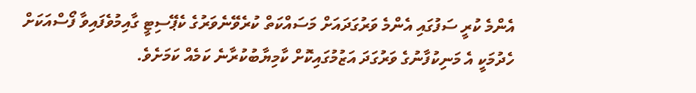އެންމެ ކުރީ ސަފުގައި އެންމެ ވަރުގަދައަށް މަސައްކަތް ކުރެވޭނެވަރުގެ ކެޕޭސިޓީ ގާއިމުވެފައިވާ ފޯސްއަކަށް ހެދުމަކީ އެ މަނިކުފާނުގެ ވަރުގަދަ އަޒުމުގައިކޮށް ކާމިޔާބުކުރާނެ ކަމެއް ކަމަށެވެ.